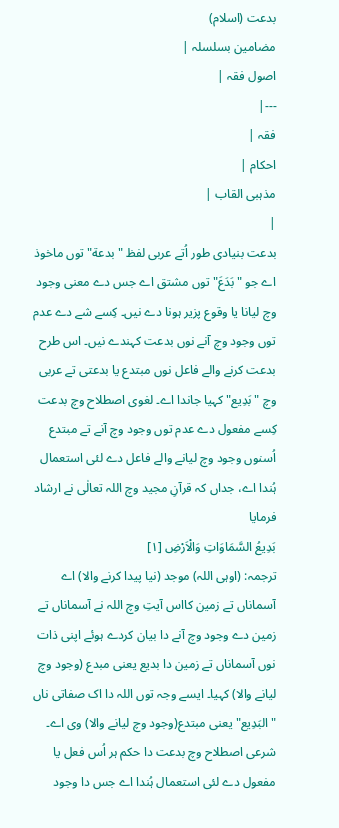بدعت (اسلام)
مضامین بسلسلہ |
اصول فقہ |
---|
فقہ |
احکام |
مذہبی القاب |
|
بدعت بنیادی طور اُتے عربی لفظ "بدعة" توں ماخوذ اے جو "بَدَعَ" توں مشتق اے جس دے معنی وجود وچ لیانا یا وقوع پزیر ہونا دے نيں۔ کِسے شے دے عدم توں وجود وچ آنے نوں بدعت کہندے نيں۔ اس طرح بدعت کرنے والے فاعل نوں مبتدع یا بدعتی تے عربی وچ "بَدِيع" کہیا جاندا اے۔ لغوی اصطلاح وچ بدعت کِسے مفعول دے عدم توں وجود وچ آنے تے مبتدع اُسنوں وجود وچ لیانے والے فاعل دے لئی استعمال ہُندا اے، جداں کہ قرآنِ مجید وچ اللہ تعالٰی نے ارشاد فرمایا
بَدِيعُ السَّمَاوَاتِ وَالْاَرْضِ [۱]
ترجمہ: (اوہی اللہ) موجد (نیا پیدا کرنے والا) اے آسماناں تے زمین کااس آیتِ وچ اللہ نے آسماناں تے زمین دے وجود وچ آنے دا بیان کردے ہوئے اپنی ذات نوں آسماناں تے زمین دا بدیع یعنی مبدع (وجود وچ لیانے والا) کہیا۔ ايسے وجہ توں اللہ دا اک صفاتی ناں "البَدِيع" یعنی مبتدع(وجود وچ لیانے والا) وی اے۔ شرعی اصطلاح وچ بدعت دا حکم ہر اُس فعل یا مفعول دے لئی استعمال ہُندا اے جس دا وجود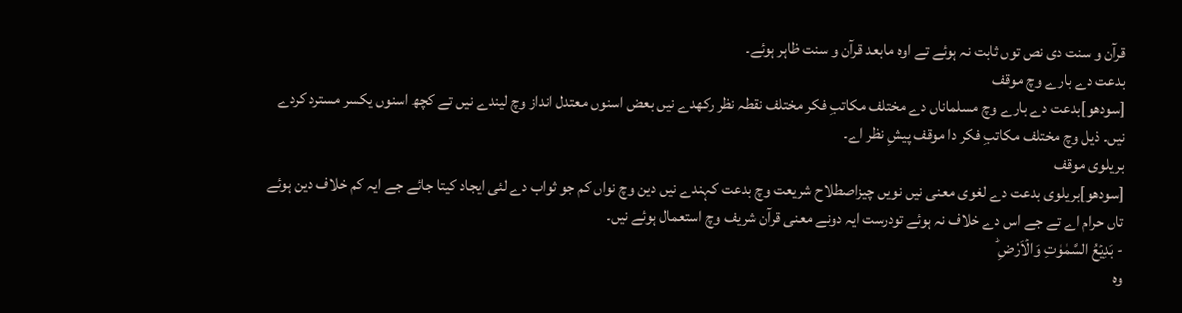قرآن و سنت دی نص توں ثابت نہ ہوئے تے اوہ مابعد قرآن و سنت ظاہر ہوئے۔
بدعت دے بارے وچ موقف
[سودھو]بدعت دے بارے وچ مسلماناں دے مختلف مکاتبِ فکر مختلف نقطہ نظر رکھدے نيں بعض اسنوں معتدل انداز وچ لیندے نيں تے کچھ اسنوں یکسر مسترد کردے نيں۔ ذیل وچ مختلف مکاتبِ فکر دا موقف پیشِ نظر اے۔
بریلوی موقف
[سودھو]بریلوی بدعت دے لغوی معنی نيں نويں چیزاصطلاح شریعت وچ بدعت کہندے نيں دین وچ نواں کم جو ثواب دے لئی ایجاد کیتا جائے جے ایہ کم خلاف دین ہوئے تاں حرام اے تے جے اس دے خلاف نہ ہوئے تودرست ایہ دونے معنی قرآن شریف وچ استعمال ہوئے نيں۔
- بَدِیۡعُ السَّمٰوٰتِ وَالۡاَرْضِ ؕ
وہ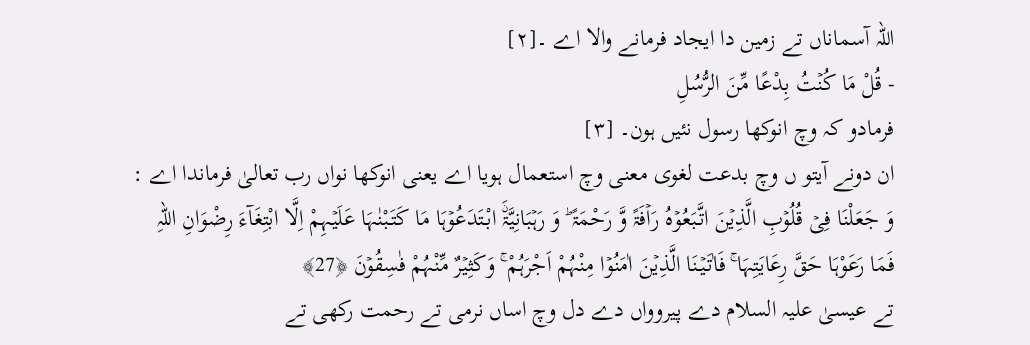اللہ آسماناں تے زمین دا ایجاد فرمانے والا اے ۔[۲]
- قُلْ مَا کُنۡتُ بِدْعًا مِّنَ الرُّسُلِ
فرمادو کہ وچ انوکھا رسول نئيں ہون۔ [۳]
ان دونے آیتو ں وچ بدعت لغوی معنی وچ استعمال ہويا اے یعنی انوکھا نواں رب تعالیٰ فرماندا اے :
وَ جَعَلْنَا فِیۡ قُلُوۡبِ الَّذِیۡنَ اتَّبَعُوۡہُ رَاۡفَۃً وَّ رَحْمَۃً ؕ وَ رَہۡبَانِیَّۃَۨ ابْتَدَعُوۡہَا مَا کَتَبْنٰہَا عَلَیۡہِمْ اِلَّا ابْتِغَآءَ رِضْوَانِ اللہِ فَمَا رَعَوْہَا حَقَّ رِعَایَتِہَا ۚ فَاٰتَیۡنَا الَّذِیۡنَ اٰمَنُوۡا مِنْہُمْ اَجْرَہُمْ ۚ وَکَثِیۡرٌ مِّنْہُمْ فٰسِقُوۡنَ ﴿27﴾
تے عیسیٰ علیہ السلام دے پیروواں دے دل وچ اساں نرمی تے رحمت رکھی تے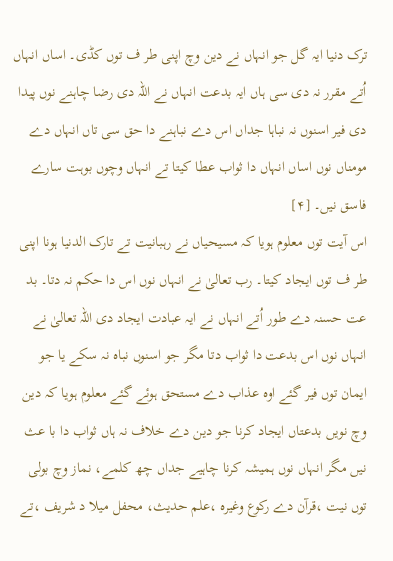ترک دنیا ایہ گل جو انہاں نے دین وچ اپنی طر ف توں کڈی۔ اساں انہاں اُتے مقرر نہ دی سی ہاں ایہ بدعت انہاں نے اللہ دی رضا چاہنے نوں پیدا دی فیر اسنوں نہ نباہا جداں اس دے نباہنے دا حق سی تاں انہاں دے مومناں نوں اساں انہاں دا ثواب عطا کیتا تے انہاں وچوں بوہت سارے فاسق نيں۔ [۴]
اس آیت توں معلوم ہويا کہ مسیحیاں نے رہبانیت تے تارک الدنیا ہونا اپنی طر ف توں ایجاد کیتا۔ رب تعالیٰ نے انہاں نوں اس دا حکم نہ دتا۔ بد عت حسنہ دے طور اُتے انہاں نے ایہ عبادت ایجاد دی اللہ تعالیٰ نے انہاں نوں اس بدعت دا ثواب دتا مگر جو اسنوں نباہ نہ سکے یا جو ایمان توں فیر گئے اوہ عذاب دے مستحق ہوئے گئے معلوم ہويا کہ دین وچ نويں بدعتاں ایجاد کرنا جو دین دے خلاف نہ ہاں ثواب دا با عث نيں مگر انہاں نوں ہمیشہ کرنا چاہیے جداں چھ کلمے، نماز وچ بولی توں نیت ،قرآن دے رکوع وغیرہ ،علم حدیث، محفل میلا د شریف ،تے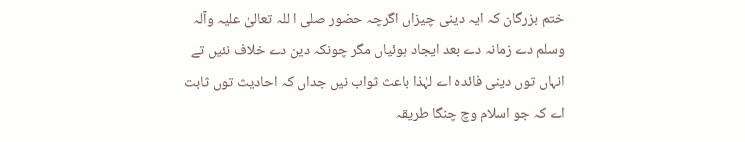ختم بزرگان کہ ایہ دینی چیزاں اگرچہ حضور صلی ا للہ تعالیٰ علیہ وآلہ وسلم دے زمانہ دے بعد ایجاد ہوئیاں مگر چونکہ دین دے خلاف نئيں تے انہاں توں دینی فائدہ اے لہٰذا باعث ثواب نيں جداں کہ احادیث توں ثابت اے کہ جو اسلام وچ چنگا طریقہ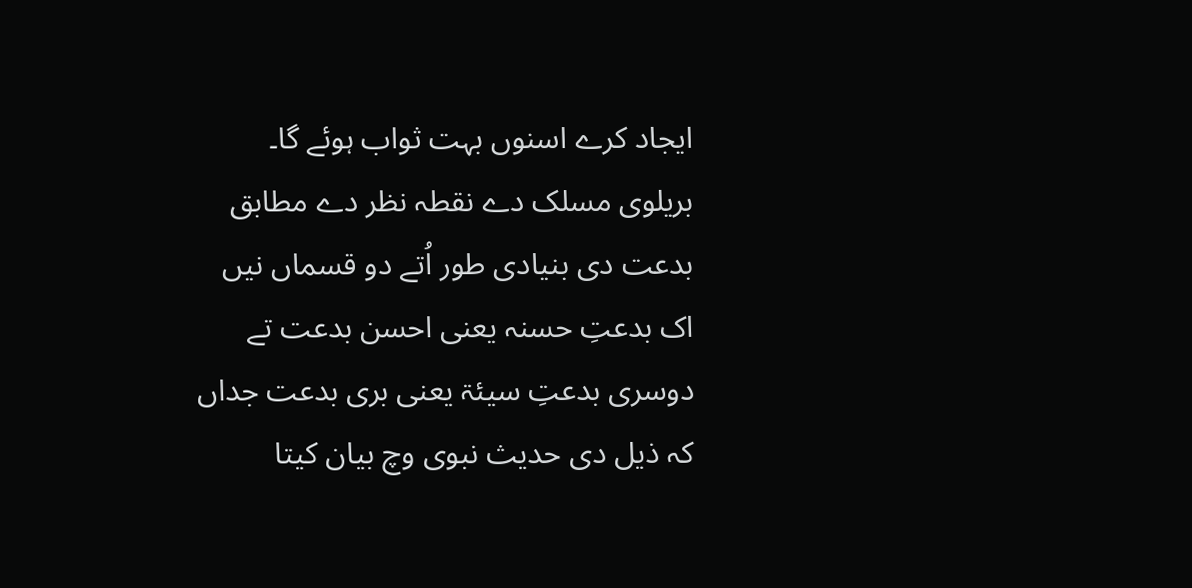ایجاد کرے اسنوں بہت ثواب ہوئے گا۔ بریلوی مسلک دے نقطہ نظر دے مطابق بدعت دی بنیادی طور اُتے دو قسماں نيں اک بدعتِ حسنہ یعنی احسن بدعت تے دوسری بدعتِ سیئۃ یعنی بری بدعت جداں کہ ذیل دی حدیث نبوی وچ بیان کیتا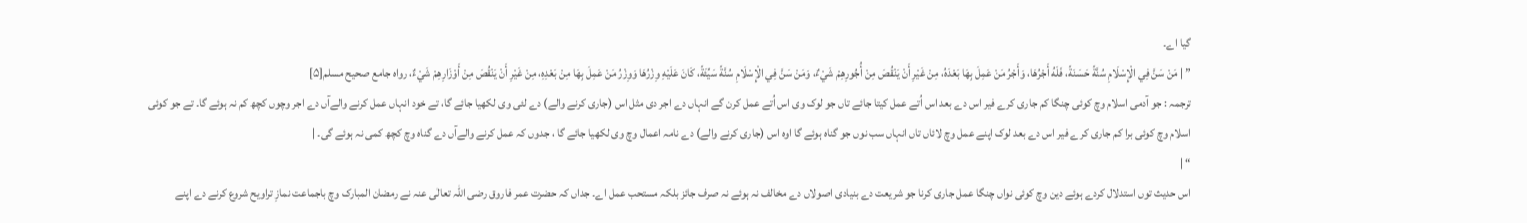گيا اے۔
” | مَنْ سَنَّ فِي الْإِسْلَامِ سُنَّةً حَسَنَةً، فَلَهُ أَجْرُهَا، وَأَجْرُ مَنْ عَمِلَ بِهَا بَعْدَهُ، مِنْ غَيْرِ أَنْ يَنْقُصَ مِنْ أُجُورِهِمْ شَيْءٌ، وَمَنْ سَنَّ فِي الْإِسْلَامِ سُنَّةً سَيِّئَةً، كَانَ عَلَيْهِ وِزْرُهَا وَوِزْرُ مَنْ عَمِلَ بِهَا مِنْ بَعْدِهِ، مِنْ غَيْرِ أَنْ يَنْقُصَ مِنْ أَوْزَارِهِمْ شَيْءٌ، رواہ جامع صحیح مسلم[۵]
ترجمہ : جو آدمی اسلام وچ کوئی چنگا کم جاری کرے فیر اس دے بعد اس اُتے عمل کیتا جائے تاں جو لوک وی اس اُتے عمل کرن گے انہاں دے اجر دی مثل اس (جاری کرنے والے) دے لئی وی لکھیا جائے گا، تے خود انہاں عمل کرنے والےآں دے اجر وچوں کچھ کم نہ ہوئے گا۔ تے جو کوئی اسلام وچ کوئی برا کم جاری کرے فیر اس دے بعد لوک اپنے عمل وچ لائاں تاں انہاں سب نوں جو گناہ ہوئے گا اوہ اس (جاری کرنے والے) دے نامہ اعمال وچ وی لکھیا جائے گا ، جدوں کہ عمل کرنے والےآں دے گناہ وچ کچھ کمی نہ ہوئے گی۔ |
“ |
اس حدیث توں استدلال کردے ہوئے دین وچ کوئی نواں چنگا عمل جاری کرنا جو شریعت دے بنیادی اصولاں دے مخالف نہ ہوئے نہ صرف جائز بلکہ مستحب عمل اے۔ جداں کہ حضرت عمر فاروق رضی اللہ تعالٰی عنہ نے رمضان المبارک وچ باجماعت نمازِ تراویح شروع کرنے دے اپنے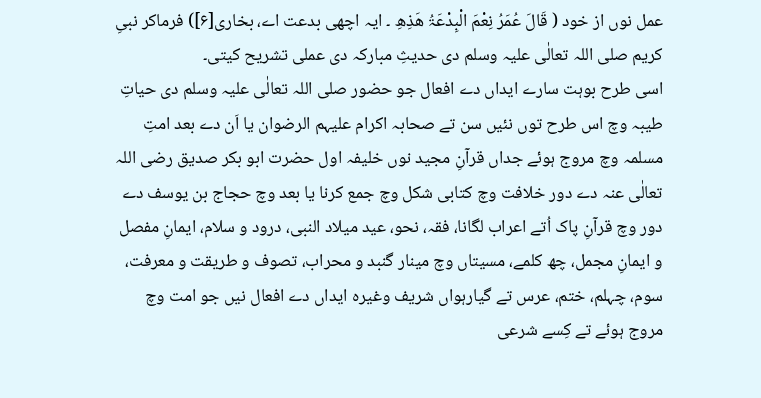عمل نوں از خود ( قَالَ عُمَرُ نِعْمَ الْبِدْعَۃُ ھَذِھِ ۔ ایہ اچھی بدعت اے، بخاری[۶]) فرماکر نبیِ کریم صلی اللہ تعالٰی علیہ وسلم دی حدیثِ مبارکہ دی عملی تشریح کيتی۔
اسی طرح بوہت سارے ایداں دے افعال جو حضور صلی اللہ تعالٰی علیہ وسلم دی حیاتِ طیبہ وچ اس طرح توں نئيں سن تے صحابہ اکرام علیہم الرضوان یا اَن دے بعد امتِ مسلمہ وچ مروج ہوئے جداں قرآنِ مجید نوں خلیفہ اول حضرت ابو بکر صدیق رضی اللہ تعالٰی عنہ دے دور خلافت وچ کتابی شکل وچ جمع کرنا یا بعد وچ حجاج بن یوسف دے دور وچ قرآنِ پاک اُتے اعراب لگانا، فقہ، نحو، عید میلاد النبی، درود و سلام، ایمانِ مفصل و ایمانِ مجمل، چھ کلمے، مسیتاں وچ مینار گنبد و محراب، تصوف و طریقت و معرفت، سوم، چہلم، ختم، عرس تے گیارہواں شریف وغیرہ ایداں دے افعال نيں جو امت وچ مروج ہوئے تے کِسے شرعی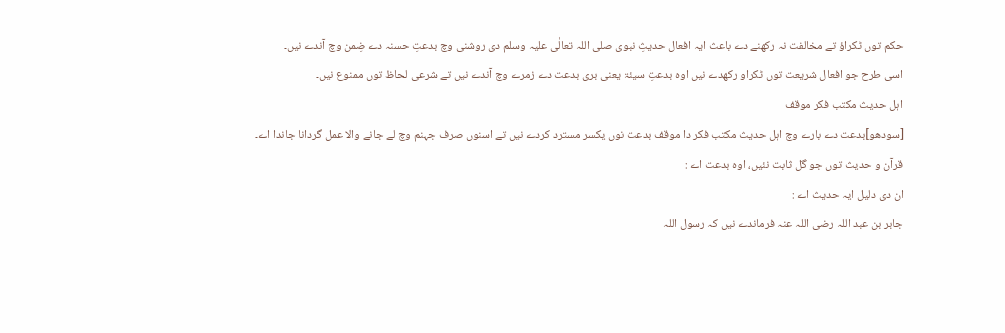حکم توں ٹکراؤ تے مخالفت نہ رکھنے دے باعث ایہ افعال حدیثِ نبوی صلی اللہ تعالٰی علیہ وسلم دی روشنی وچ بدعتِ حسنہ دے ضِمن وچ آندے نيں۔
اسی طرح جو افعال شریعت توں ٹکراو رکھدے نيں اوہ بدعتِ سیئۃ یعنی بری بدعت دے زمرے وچ آندے نيں تے شرعی لحاظ توں ممنوع نيں۔
اہل حدیث مکتب فکر موقف
[سودھو]بدعت دے بارے وچ اہل حدیث مکتب فکر دا موقف بدعت نوں یکسر مسترد کردے نيں تے اسنوں صرف جہنم وچ لے جانے والا عمل گردانا جاندا اے۔
قرآن و حدیث توں جو گل ثابت نئيں، اوہ بدعت اے :
ان دی دلیل ایہ حدیث اے :
جابر بن عبد اللہ رضی اللہ عنہ فرماندے نيں کہ رسول اللہ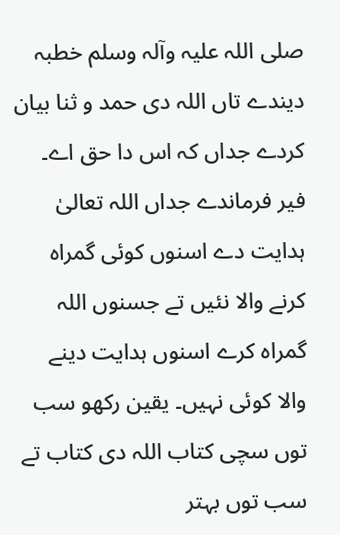صلی اللہ علیہ وآلہ وسلم خطبہ دیندے تاں اللہ دی حمد و ثنا بیان کردے جداں کہ اس دا حق اے۔ فیر فرماندے جداں اللہ تعالیٰ ہدایت دے اسنوں کوئی گمراہ کرنے والا نئيں تے جسنوں اللہ گمراہ کرے اسنوں ہدایت دینے والا کوئی نہيں۔ یقین رکھو سب توں سچی کتاب اللہ دی کتاب تے سب توں بہتر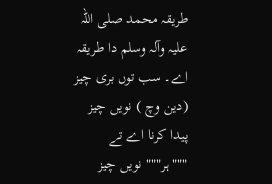طریقہ محمد صلی اللہ علیہ وآلہ وسلم دا طریقہ اے۔ سب توں بری چیز (دین وچ ) نويں چیز پیدا کرنا اے تے """ہر""" نويں چیز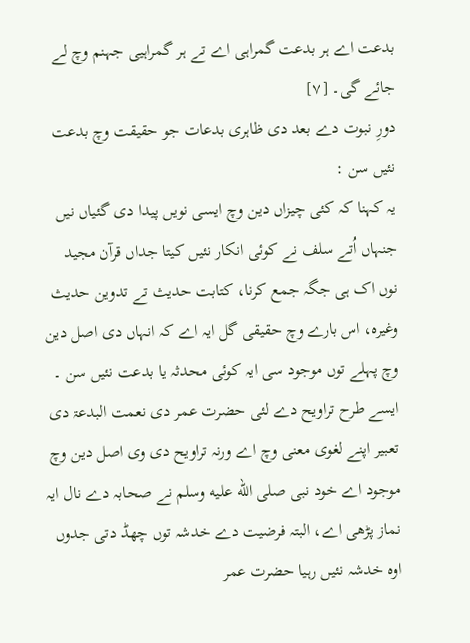بدعت اے ہر بدعت گمراہی اے تے ہر گمراہیی جہنم وچ لے جائے گی۔ [۷]
دورِ نبوت دے بعد دی ظاہری بدعات جو حقیقت وچ بدعت نئيں سن :
یہ کہنا کہ کئی چیزاں دین وچ ایسی نويں پیدا دی گئیاں نيں جنہاں اُتے سلف نے کوئی انکار نئيں کیتا جداں قرآن مجید نوں اک ہی جگہ جمع کرنا، کتابت حدیث تے تدوین حدیث وغیرہ، اس بارے وچ حقیقی گل ایہ اے کہ انہاں دی اصل دین وچ پہلے توں موجود سی ایہ کوئی محدثہ یا بدعت نئيں سن ۔ ايسے طرح تراویح دے لئی حضرت عمر دی نعمت البدعۃ دی تعبیر اپنے لغوی معنی وچ اے ورنہ تراویح دی وی اصل دین وچ موجود اے خود نبی صلى الله عليه وسلم نے صحابہ دے نال ایہ نماز پڑھی اے، البتہ فرضیت دے خدشہ توں چھڈ دتی جدوں اوہ خدشہ نئيں رہیا حضرت عمر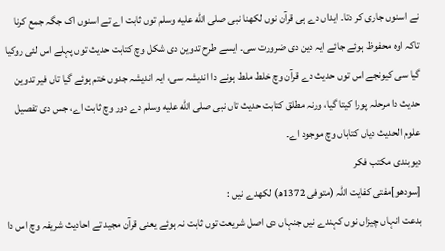نے اسنوں جاری کر دتا۔ ایداں دے ہی قرآن نوں لکھنا نبی صلى الله عليه وسلم توں ثابت اے تے اسنوں اک جگہ جمع کرنا تاکہ اوہ محفوظ ہوئے جائے ایہ دین دی ضرورت سی۔ ايسے طرح تدوین دی شکل وچ کتابت حدیث توں پہلے اس لئی روکیا گیا سی کیونجے اس توں حدیث دے قرآن وچ خلط ملط ہونے دا اندیشہ سی، ایہ اندیشہ جدوں ختم ہوئے گیا تاں فیر تدوین حدیث دا مرحلہ پورا کیتا گیا، ورنہ مطلق کتابت حدیث تاں نبی صلى الله عليه وسلم دے دور وچ ثابت اے، جس دی تفصیل علوم الحدیث دیاں کتاباں وچ موجود اے۔
دیوبندی مکتب فکر
[سودھو]مفتی کفایت اللہ (متوفی 1372ھ) لکھدے نيں :
بدعت انہاں چیزاں نوں کہندے نيں جنہاں دی اصل شریعت توں ثابت نہ ہوئے یعنی قرآن مجید تے احادیث شریفہ وچ اس دا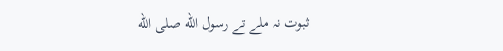ثبوت نہ ملے تے رسول الله صلی الله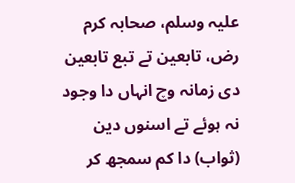علیہ وسلم، صحابہ کرم رض، تابعین تے تبع تابعین دی زمانہ وچ انہاں دا وجود نہ ہوئے تے اسنوں دین (ثواب) دا کم سمجھ کر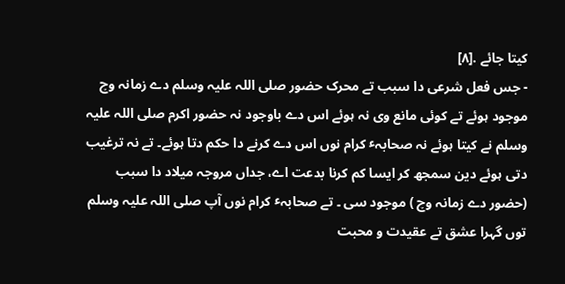کیتا جائے .[۸]
- جس فعل شرعی دا سبب تے محرک حضور صلی اللہ علیہ وسلم دے زمانہ وچ موجود ہوئے تے کوئی مانع وی نہ ہوئے اس دے باوجود نہ حضور اکرم صلی اللہ علیہ وسلم نے کیتا ہوئے نہ صحابہٴ کرام نوں اس دے کرنے دا حکم دتا ہوئے۔ تے نہ ترغیب دتی ہوئے دین سمجھ کر ایسا کم کرنا بدعت اے، جداں مروجہ میلاد دا سبب (حضور دے زمانہ وچ ) موجود سی ۔ تے صحابہٴ کرام نوں آپ صلی اللہ علیہ وسلم توں گہرا عشق تے عقیدت و محبت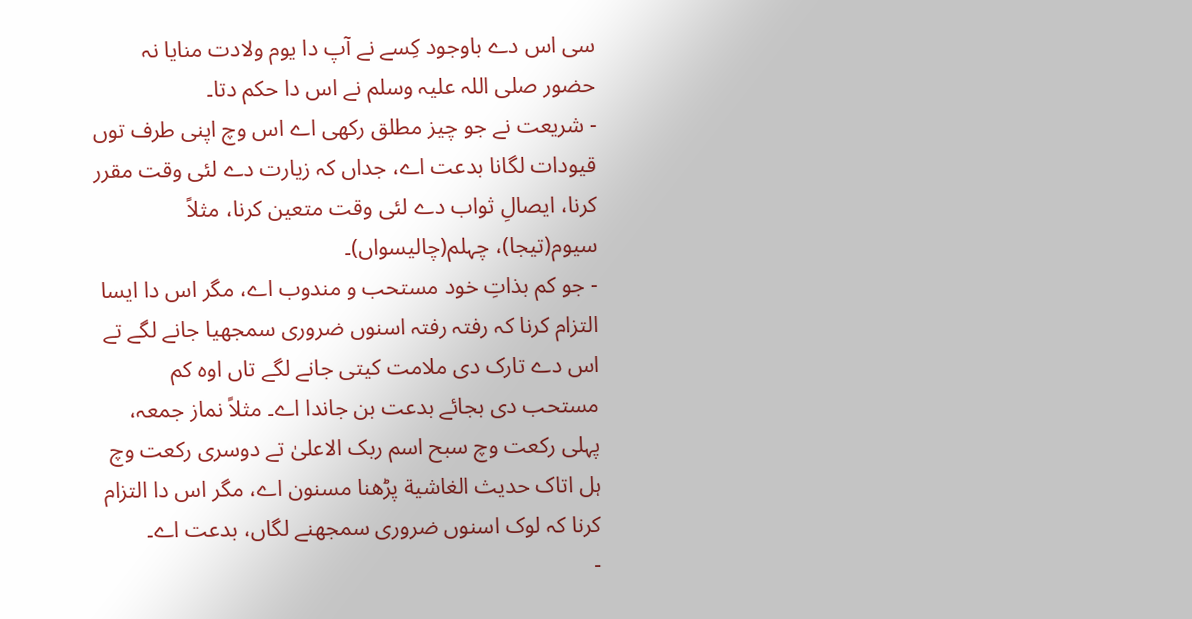سی اس دے باوجود کِسے نے آپ دا یوم ولادت منایا نہ حضور صلی اللہ علیہ وسلم نے اس دا حکم دتا۔
- شریعت نے جو چیز مطلق رکھی اے اس وچ اپنی طرف توں قیودات لگانا بدعت اے، جداں کہ زیارت دے لئی وقت مقرر کرنا، ایصالِ ثواب دے لئی وقت متعین کرنا، مثلاً سیوم(تیجا)، چہلم(چالیسواں)۔
- جو کم بذاتِ خود مستحب و مندوب اے، مگر اس دا ایسا التزام کرنا کہ رفتہ رفتہ اسنوں ضروری سمجھیا جانے لگے تے اس دے تارک دی ملامت کيتی جانے لگے تاں اوہ کم مستحب دی بجائے بدعت بن جاندا اے۔ مثلاً نماز جمعہ، پہلی رکعت وچ سبح اسم ربک الاعلیٰ تے دوسری رکعت وچ ہل اتاک حدیث الغاشیة پڑھنا مسنون اے، مگر اس دا التزام کرنا کہ لوک اسنوں ضروری سمجھنے لگاں، بدعت اے۔
-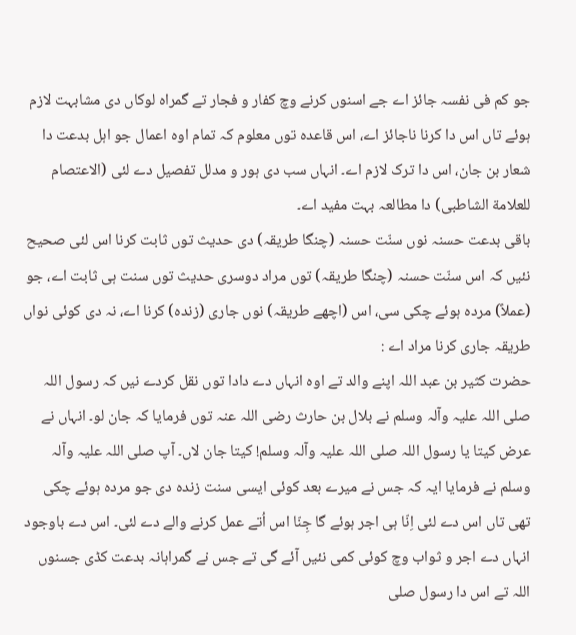جو کم فی نفسہ جائز اے جے اسنوں کرنے وچ کفار و فجار تے گمراہ لوکاں دی مشابہت لازم ہوئے تاں اس دا کرنا ناجائز اے، اس قاعدہ توں معلوم کہ تمام اوہ اعمال جو اہل بدعت دا شعار بن جان، اس دا ترک لازم اے۔ انہاں سب دی ہور و مدلل تفصیل دے لئی (الاعتصام للعلامة الشاطبی) دا مطالعہ بہت مفید اے۔
باقی بدعت حسنہ نوں سنّت حسنہ (چنگا طریقہ) دی حدیث توں ثابت کرنا اس لئی صحیح نئيں کہ اس سنّت حسنہ (چنگا طریقہ) توں مراد دوسری حدیث توں سنت ہی ثابت اے، جو (عملاً) مردہ ہوئے چکی سی، اس (اچھے طریقہ) نوں جاری (زندہ) کرنا اے، نہ دی کوئی نواں طریقہ جاری کرنا مراد اے :
حضرت کثیر بن عبد اللہ اپنے والد تے اوہ انہاں دے دادا توں نقل کردے نيں کہ رسول اللہ صلی اللہ علیہ وآلہ وسلم نے بلال بن حارث رضی اللہ عنہ توں فرمایا کہ جان لو۔ انہاں نے عرض کیتا یا رسول اللہ صلی اللہ علیہ وآلہ وسلم! کیتا جان لاں۔ آپ صلی اللہ علیہ وآلہ وسلم نے فرمایا ایہ کہ جس نے میرے بعد کوئی ایسی سنت زندہ دی جو مردہ ہوئے چکی تھی تاں اس دے لئی اِنّا ہی اجر ہوئے گا جِنّا اس اُتے عمل کرنے والے دے لئی۔ اس دے باوجود انہاں دے اجر و ثواب وچ کوئی کمی نئيں آئے گی تے جس نے گمراہانہ بدعت کڈی جسنوں اللہ تے اس دا رسول صلی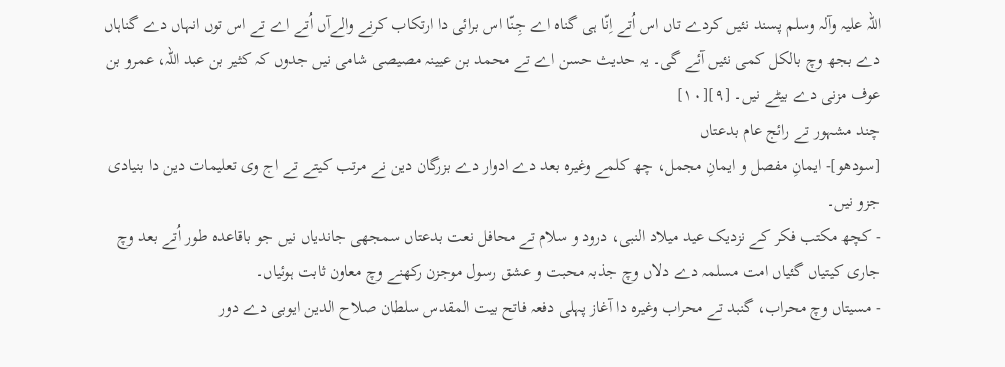اللہ علیہ وآلہ وسلم پسند نئيں کردے تاں اس اُتے اِنّا ہی گناہ اے جِنّا اس برائی دا ارتکاب کرنے والےآں اُتے اے تے اس توں انہاں دے گناہاں دے بجھ وچ بالکل کمی نئيں آئے گی۔ یہ حدیث حسن اے تے محمد بن عیینہ مصیصی شامی نيں جدوں کہ کثیر بن عبد اللہ، عمرو بن عوف مزنی دے بیٹے نيں۔ [۹][۱۰]
چند مشہور تے رائج عام بدعتاں
[سودھو]- ایمانِ مفصل و ایمانِ مجمل، چھ کلمے وغیرہ بعد دے ادوار دے بزرگان دین نے مرتب کیتے تے اج وی تعلیمات دین دا بنیادی جزو نيں۔
- کچھ مکتب فکر کے نزدیک عید میلاد النبی، درود و سلام تے محافل نعت بدعتاں سمجھی جاندیاں نيں جو باقاعدہ طور اُتے بعد وچ جاری کيتیاں گئیاں امت مسلمہ دے دلاں وچ جذبہ محبت و عشق رسول موجزن رکھنے وچ معاون ثابت ہوئیاں۔
- مسیتاں وچ محراب، گنبد تے محراب وغیرہ دا آغاز پہلی دفعہ فاتح بیت المقدس سلطان صلاح الدین ایوبی دے دور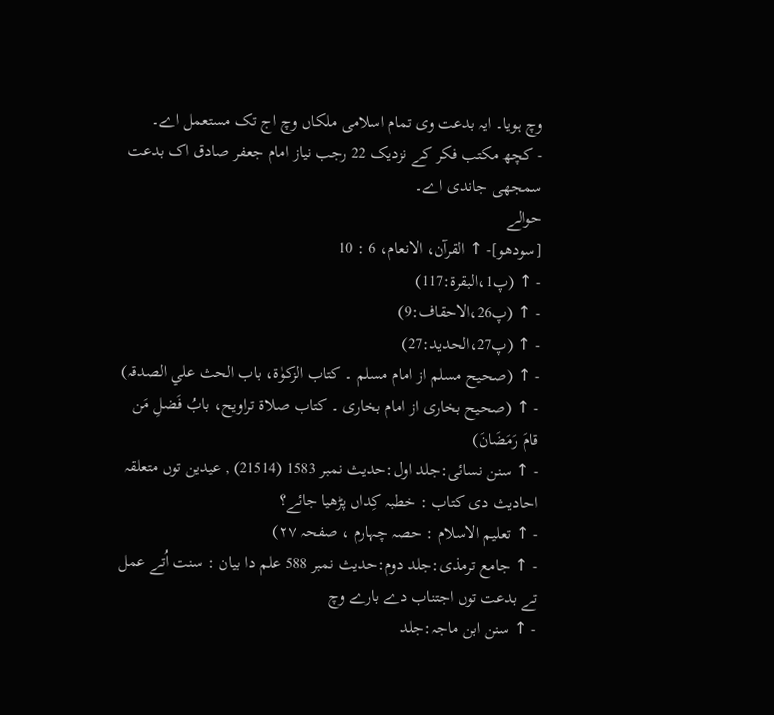وچ ہويا۔ ایہ بدعت وی تمام اسلامی ملکاں وچ اج تک مستعمل اے۔
- کچھ مکتب فکر کے نزدیک 22 رجب نیاز امام جعفر صادق اک بدعت سمجھی جاندی اے۔
حوالے
[سودھو]- ↑ القرآن، الانعام، 6 : 10
- ↑ (پ1،البقرۃ:117)
- ↑ (پ26،الاحقاف:9)
- ↑ (پ27،الحدید:27)
- ↑ (صحیح مسلم از امام مسلم ۔ کتاب الزکوٰۃ، باب الحث علي الصدقہ)
- ↑ (صحیح بخاری از امام بخاری ۔ کتاب صلاۃ تراویح، بابُ فَضلِ مَن قامَ رَمَضَانَ)
- ↑ سنن نسائی:جلد اول:حدیث نمبر 1583 (21514) , عیدین توں متعلقہ احادیث دی کتاب : خطبہ کِداں پڑھیا جائے؟
- ↑ تعلیم الاسلام : حصہ چہارم ، صفحہ ٢٧)
- ↑ جامع ترمذی:جلد دوم:حدیث نمبر 588 علم دا بیان : سنت اُتے عمل تے بدعت توں اجتناب دے بارے وچ
- ↑ سنن ابن ماجہ:جلد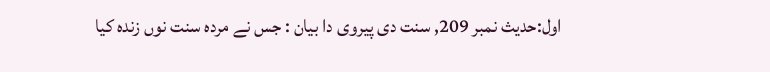اول:حدیث نمبر 209, سنت دی پیروی دا بیان : جس نے مردہ سنت نوں زندہ کیا